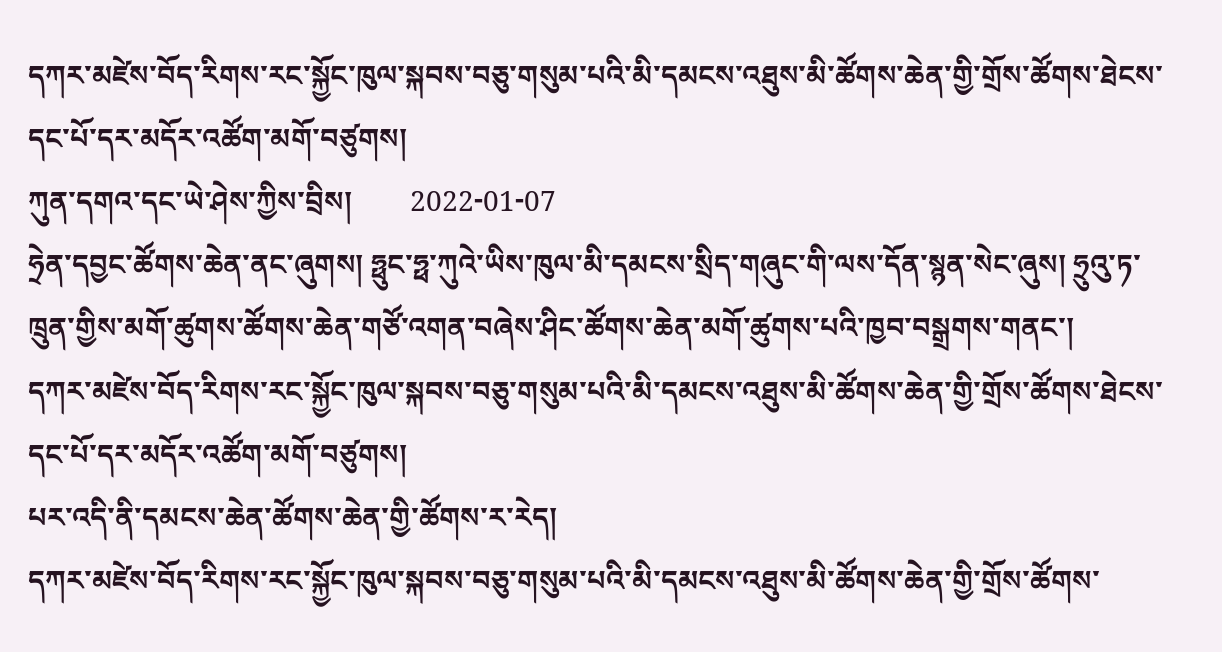དཀར་མཛེས་བོད་རིགས་རང་སྐྱོང་ཁུལ་སྐབས་བཅུ་གསུམ་པའི་མི་དམངས་འཐུས་མི་ཚོགས་ཆེན་གྱི་གྲོས་ཚོགས་ཐེངས་དང་པོ་དར་མདོར་འཚོག་མགོ་བཙུགས།
ཀུན་དགའ་དང་ཡེ་ཤེས་ཀྱིས་བྲིས།        2022-01-07
ཧྲེན་དབྱང་ཚོགས་ཆེན་ནང་ཞུགས། ཧྥུང་ཧྥ་ཀུའེ་ཡིས་ཁུལ་མི་དམངས་སྲིད་གཞུང་གི་ལས་དོན་སྙན་སེང་ཞུས། ཧྲུའུ་ཏ་ཁྲུན་གྱིས་མགོ་ཚུགས་ཚོགས་ཆེན་གཙོ་འགན་བཞེས་ཤིང་ཚོགས་ཆེན་མགོ་ཚུགས་པའི་ཁྱབ་བསྒྲགས་གནང་།
དཀར་མཛེས་བོད་རིགས་རང་སྐྱོང་ཁུལ་སྐབས་བཅུ་གསུམ་པའི་མི་དམངས་འཐུས་མི་ཚོགས་ཆེན་གྱི་གྲོས་ཚོགས་ཐེངས་དང་པོ་དར་མདོར་འཚོག་མགོ་བཙུགས།
པར་འདི་ནི་དམངས་ཆེན་ཚོགས་ཆེན་གྱི་ཚོགས་ར་རེད།
དཀར་མཛེས་བོད་རིགས་རང་སྐྱོང་ཁུལ་སྐབས་བཅུ་གསུམ་པའི་མི་དམངས་འཐུས་མི་ཚོགས་ཆེན་གྱི་གྲོས་ཚོགས་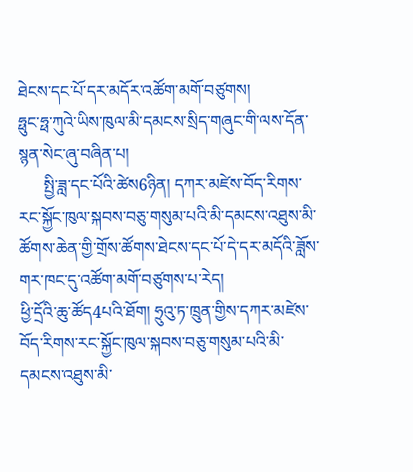ཐེངས་དང་པོ་དར་མདོར་འཚོག་མགོ་བཙུགས།
ཧྥུང་ཧྥ་ཀུའེ་ཡིས་ཁུལ་མི་དམངས་སྲིད་གཞུང་གི་ལས་དོན་སྙན་སེང་ཞུ་བཞིན་པ།
      སྤྱི་ཟླ་དང་པོའི་ཚེས6ཉིན། དཀར་མཛེས་བོད་རིགས་རང་སྐྱོང་ཁུལ་སྐབས་བཅུ་གསུམ་པའི་མི་དམངས་འཐུས་མི་ཚོགས་ཆེན་གྱི་གྲོས་ཚོགས་ཐེངས་དང་པོ་དེ་དར་མདོའི་ཟློས་གར་ཁང་དུ་འཚོག་མགོ་བཙུགས་པ་རེད།
ཕྱི་དྲོའི་ཆུ་ཚོད4པའི་ཐོག། ཧྲུའུ་ཏ་ཁྲུན་གྱིས་དཀར་མཛེས་བོད་རིགས་རང་སྐྱོང་ཁུལ་སྐབས་བཅུ་གསུམ་པའི་མི་དམངས་འཐུས་མི་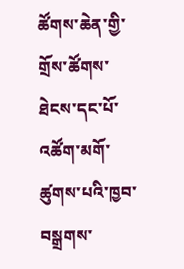ཚོགས་ཆེན་གྱི་གྲོས་ཚོགས་ཐེངས་དང་པོ་འཚོག་མགོ་ཚུགས་པའི་ཁྱབ་བསྒྲགས་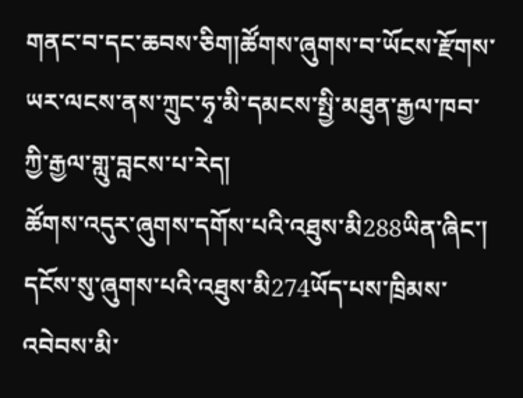གནང་བ་དང་ཆབས་ཅིག།ཚོགས་ཞུགས་བ་ཡོངས་རྫོགས་ཡར་ལངས་ནས་ཀྲུང་ཧྭ་མི་དམངས་སྤྱི་མཐུན་རྒྱལ་ཁབ་ཀྱི་རྒྱལ་གླུ་བླངས་པ་རེད།
ཚོགས་འདུར་ཞུགས་དགོས་པའི་འཐུས་མི288ཡིན་ཞིང་། དངོས་སུ་ཞུགས་པའི་འཐུས་མི274ཡོད་པས་ཁྲིམས་འབེབས་མི་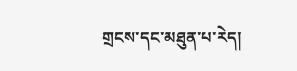གྲངས་དང་མཐུན་པ་རེད།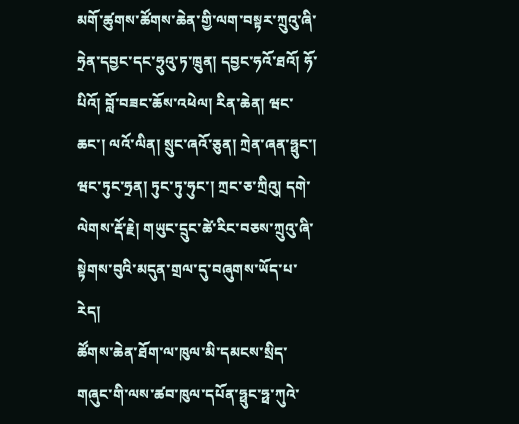མགོ་ཚུགས་ཚོགས་ཆེན་གྱི་ལག་བསྟར་ཀྲུའུ་ཞི་ཧྲེན་དབྱང་དང་ཧྲུའུ་ཏ་ཁྲུན། དབྱང་ཧའོ་ཐའོ། ཧོ་པིའོ། བློ་བཟང་ཆོས་འཕེལ། རིན་ཆེན། ཝང་ཆང་། ལའོ་ལིན། སྲུང་ཞའོ་ཅུན། ཀྲེན་ཞན་ཧྥུང་། ཝང་ཏུང་ཧྲན། ཏུང་ཏུ་ཧུང་། ཀྲང་ཅ་ཀྲིའུ། དགེ་ལེགས་རྡོ་རྗེ། གཡུང་དྲུང་ཚེ་རིང་བཅས་ཀྲུའུ་ཞི་སྟེགས་བུའི་མདུན་གྲལ་དུ་བཞུགས་ཡོད་པ་རེད།
ཚོགས་ཆེན་ཐོག་ལ་ཁུལ་མི་དམངས་སྲིད་གཞུང་གི་ལས་ཚབ་ཁུལ་དཔོན་ཧྥུང་ཧྥ་ཀུའེ་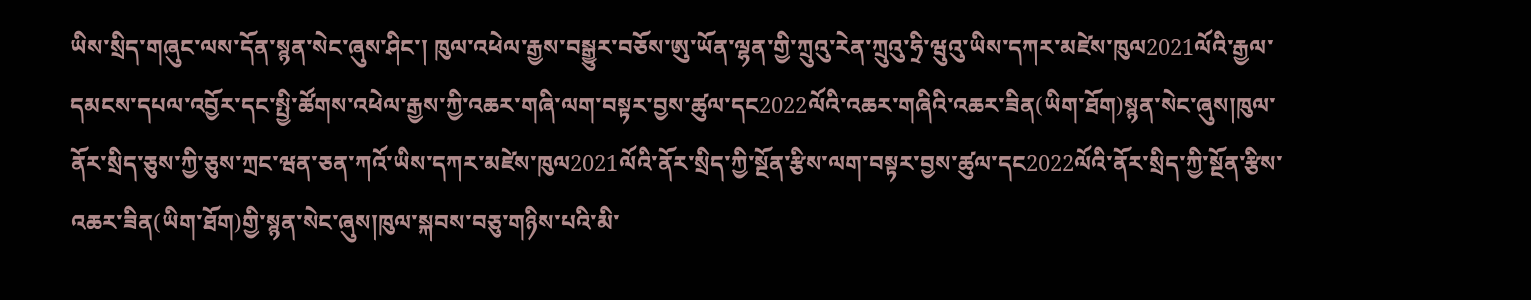ཡིས་སྲིད་གཞུང་ལས་དོན་སྙན་སེང་ཞུས་ཤིང་། ཁུལ་འཕེལ་རྒྱས་བསྒྱུར་བཅོས་ཨུ་ཡོན་ལྷན་གྱི་ཀྲུའུ་རེན་ཀྲུའུ་ཧྲི་ཝུའུ་ཡིས་དཀར་མཛེས་ཁུལ2021ལོའི་རྒྱལ་དམངས་དཔལ་འབྱོར་དང་སྤྱི་ཚོགས་འཕེལ་རྒྱས་ཀྱི་འཆར་གཞི་ལག་བསྟར་བྱས་ཚུལ་དང2022ལོའི་འཆར་གཞིའི་འཆར་ཟིན(ཡིག་ཐོག)སྙན་སེང་ཞུས།ཁུལ་ནོར་སྲིད་ཅུས་ཀྱི་ཅུས་ཀྲང་ཝན་ཅན་ཀའོ་ཡིས་དཀར་མཛེས་ཁུལ2021ལོའི་ནོར་སྲིད་ཀྱི་སྔོན་རྩིས་ལག་བསྟར་བྱས་ཚུལ་དང2022ལོའི་ནོར་སྲིད་ཀྱི་སྔོན་རྩིས་འཆར་ཟིན(ཡིག་ཐོག)གྱི་སྙན་སེང་ཞུས།ཁུལ་སྐབས་བཅུ་གཉིས་པའི་མི་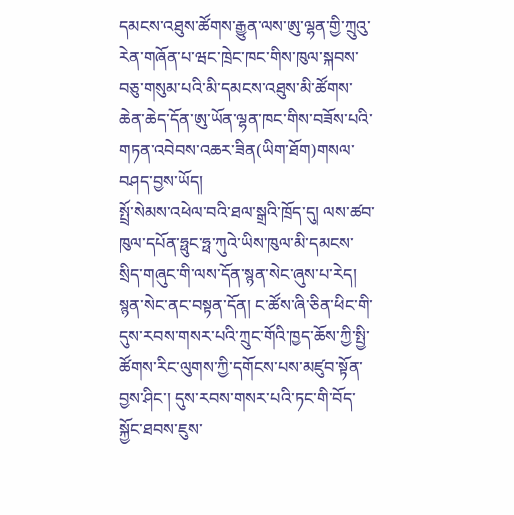དམངས་འཐུས་ཚོགས་རྒྱུན་ལས་ཨུ་ལྷན་གྱི་ཀྲུའུ་རེན་གཞོན་པ་ཝང་ཁྲེང་ཁང་གིས་ཁུལ་སྐབས་བཅུ་གསུམ་པའི་མི་དམངས་འཐུས་མི་ཚོགས་ཆེན་ཆེད་དོན་ཨུ་ཡོན་ལྷན་ཁང་གིས་བཟོས་པའི་གཏན་འབེབས་འཆར་ཟིན(ཡིག་ཐོག)གསལ་བཤད་བྱས་ཡོད།
སྤྲོ་སེམས་འཕེལ་བའི་ཐལ་སྒྲའི་ཁྲོད་དུ། ལས་ཚབ་ཁུལ་དཔོན་ཧྥུང་ཧྥ་ཀུའེ་ཡིས་ཁུལ་མི་དམངས་སྲིད་གཞུང་གི་ལས་དོན་སྙན་སེང་ཞུས་པ་རེད། སྙན་སེང་ནང་བསྟན་དོན། ང་ཚོས་ཞི་ཅིན་ཕིང་གི་དུས་རབས་གསར་པའི་ཀྲུང་གོའི་ཁྱད་ཆོས་ཀྱི་སྤྱི་ཚོགས་རིང་ལུགས་ཀྱི་དགོངས་པས་མཛུབ་སྟོན་བྱས་ཤིང་། དུས་རབས་གསར་པའི་ཏང་གི་བོད་སྐྱོང་ཐབས་ཇུས་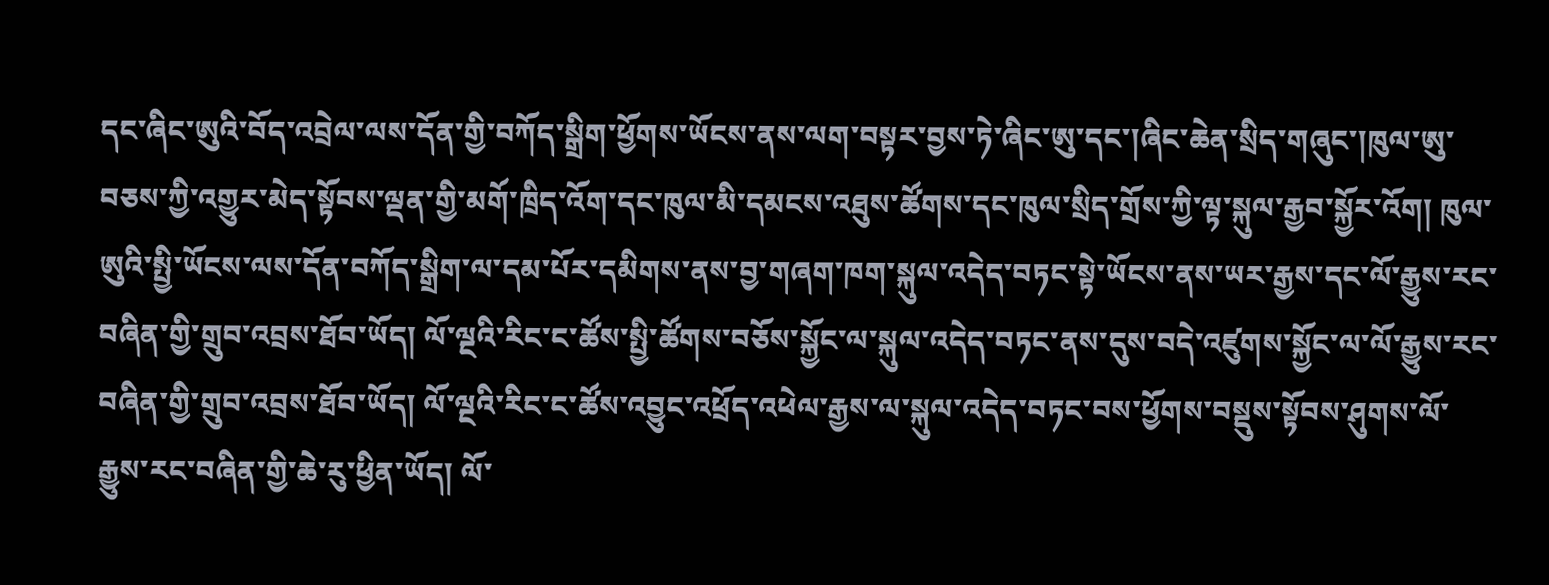དང་ཞིང་ཨུའི་བོད་འབྲེལ་ལས་དོན་གྱི་བཀོད་སྒྲིག་ཕྱོགས་ཡོངས་ནས་ལག་བསྟར་བྱས་ཏེ་ཞིང་ཨུ་དང་།ཞིང་ཆེན་སྲིད་གཞུང་།ཁུལ་ཨུ་བཅས་ཀྱི་འགྱུར་མེད་སྟོབས་ལྡན་གྱི་མགོ་ཁྲིད་འོག་དང་ཁུལ་མི་དམངས་འཐུས་ཚོགས་དང་ཁུལ་སྲིད་གྲོས་ཀྱི་ལྟ་སྐུལ་རྒྱབ་སྐྱོར་འོག། ཁུལ་ཨུའི་སྤྱི་ཡོངས་ལས་དོན་བཀོད་སྒྲིག་ལ་དམ་པོར་དམིགས་ནས་བྱ་གཞག་ཁག་སྐུལ་འདེད་བཏང་སྟེ་ཡོངས་ནས་ཡར་རྒྱས་དང་ལོ་རྒྱུས་རང་བཞིན་གྱི་གྲུབ་འབྲས་ཐོབ་ཡོད། ལོ་ལྔའི་རིང་ང་ཚོས་སྤྱི་ཚོགས་བཅོས་སྐྱོང་ལ་སྐུལ་འདེད་བཏང་ནས་དུས་བདེ་འཛུགས་སྐྱོང་ལ་ལོ་རྒྱུས་རང་བཞིན་གྱི་གྲུབ་འབྲས་ཐོབ་ཡོད། ལོ་ལྔའི་རིང་ང་ཚོས་འབྱུང་འཕྲོད་འཕེལ་རྒྱས་ལ་སྐུལ་འདེད་བཏང་བས་ཕྱོགས་བསྡུས་སྟོབས་ཤུགས་ལོ་རྒྱུས་རང་བཞིན་གྱི་ཆེ་རུ་ཕྱིན་ཡོད། ལོ་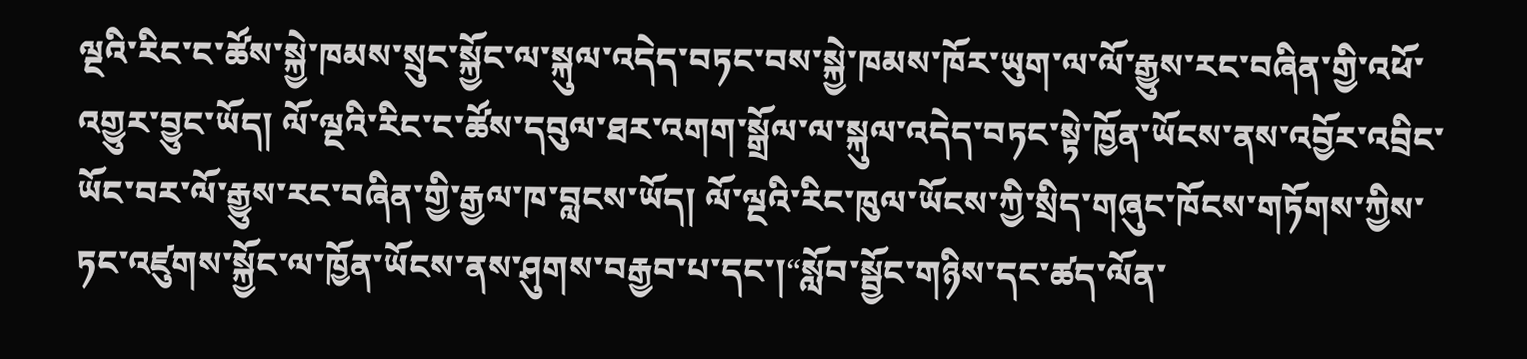ལྔའི་རིང་ང་ཚོས་སྐྱེ་ཁམས་སྲུང་སྐྱོང་ལ་སྐུལ་འདེད་བཏང་བས་སྐྱེ་ཁམས་ཁོར་ཡུག་ལ་ལོ་རྒྱུས་རང་བཞིན་གྱི་འཕོ་འགྱུར་བྱུང་ཡོད། ལོ་ལྔའི་རིང་ང་ཚོས་དབུལ་ཐར་འགག་སྒྲོལ་ལ་སྐུལ་འདེད་བཏང་སྟེ་ཁྱོན་ཡོངས་ནས་འབྱོར་འབྲིང་ཡོང་བར་ལོ་རྒྱུས་རང་བཞིན་གྱི་རྒྱལ་ཁ་བླངས་ཡོད། ལོ་ལྔའི་རིང་ཁུལ་ཡོངས་ཀྱི་སྲིད་གཞུང་ཁོངས་གཏོགས་ཀྱིས་ཏང་འཛུགས་སྐྱོང་ལ་ཁྱོན་ཡོངས་ནས་ཤུགས་བརྒྱབ་པ་དང་།“སློབ་སྦྱོང་གཉིས་དང་ཚད་ལོན་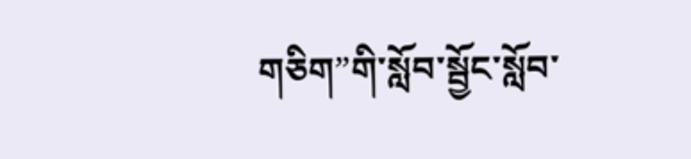གཅིག”གི་སློབ་སྦྱོང་སློབ་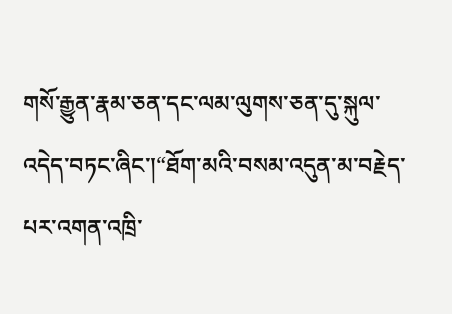གསོ་རྒྱུན་རྣམ་ཅན་དང་ལམ་ལུགས་ཅན་དུ་སྐུལ་འདེད་བཏང་ཞིང་།“ཐོག་མའི་བསམ་འདུན་མ་བརྗེད་པར་འགན་འཁྲི་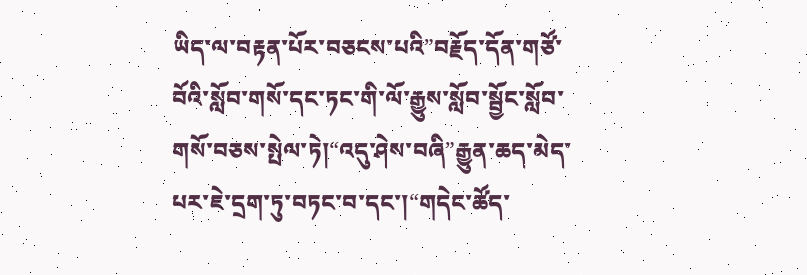ཡིད་ལ་བརྟན་པོར་བཅངས་པའི”བརྗོད་དོན་གཙོ་བོའི་སློབ་གསོ་དང་ཏང་གི་ལོ་རྒྱུས་སློབ་སྦྱོང་སློབ་གསོ་བཅས་སྤེལ་ཏེ།“འདུ་ཤེས་བཞི”རྒྱུན་ཆད་མེད་པར་ཇེ་དྲག་ཏུ་བཏང་བ་དང་།“གདེང་ཚོད་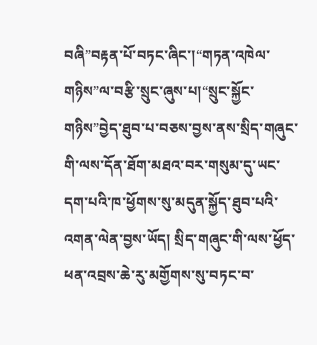བཞི”བརྟན་པོ་བཏང་ཞིང་།“གཏན་འཁེལ་གཉིས”ལ་བརྩི་སྲུང་ཞུས་པ།“སྲུང་སྐྱོང་གཉིས”བྱེད་ཐུབ་པ་བཅས་བྱས་ནས་སྲིད་གཞུང་གི་ལས་དོན་ཐོག་མཐའ་བར་གསུམ་དུ་ཡང་དག་པའི་ཁ་ཕྱོགས་སུ་མདུན་སྐྱོད་ཐུབ་པའི་འགན་ལེན་བྱས་ཡོད། སྲིད་གཞུང་གི་ལས་ཕྱོད་ཕན་འབྲས་ཆེ་རུ་མགྱོགས་སུ་བཏང་བ་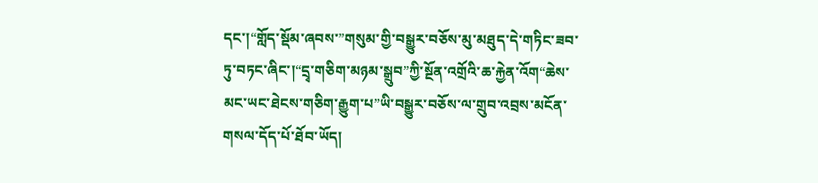དང་།“གློད་སྡོམ་ཞབས་”གསུམ་གྱི་བསྒྱུར་བཅོས་མུ་མཐུད་དེ་གཏིང་ཟབ་ཏུ་བཏང་ཞིང་།“དྲྭ་གཅིག་མཉམ་སྒྲུབ”ཀྱི་སྔོན་འགྲོའི་ཆ་རྐྱེན་འོག“ཆེས་མང་ཡང་ཐེངས་གཅིག་རྒྱུག་པ”ཡི་བསྒྱུར་བཅོས་ལ་གྲུབ་འབྲས་མངོན་གསལ་དོད་པོ་ཐོབ་ཡོད།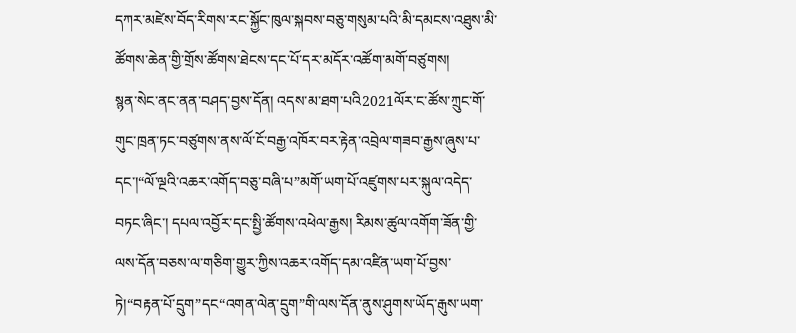དཀར་མཛེས་བོད་རིགས་རང་སྐྱོང་ཁུལ་སྐབས་བཅུ་གསུམ་པའི་མི་དམངས་འཐུས་མི་ཚོགས་ཆེན་གྱི་གྲོས་ཚོགས་ཐེངས་དང་པོ་དར་མདོར་འཚོག་མགོ་བཙུགས།
སྙན་སེང་ནང་ནན་བཤད་བྱས་དོན། འདས་མ་ཐག་པའི2021ལོར་ང་ཚོས་ཀྲུང་གོ་གུང་ཁྲན་ཏང་བཙུགས་ནས་ལོ་ངོ་བརྒྱ་འཁོར་བར་རྟེན་འབྲེལ་གཟབ་རྒྱས་ཞུས་པ་དང་།“ལོ་ལྔའི་འཆར་འགོད་བཅུ་བཞི་པ”མགོ་ཡག་པོ་འཛུགས་པར་སྐུལ་འདེད་བཏང་ཞིང་། དཔལ་འབྱོར་དང་སྤྱི་ཚོགས་འཕེལ་རྒྱས། རིམས་ཚུལ་འགོག་ཟོན་གྱི་ལས་དོན་བཅས་ལ་གཅིག་གྱུར་ཀྱིས་འཆར་འགོད་དམ་འཛིན་ཡག་པོ་བྱས་ཏེ།“བརྟན་པོ་དྲུག”དང“འགན་ལེན་དྲུག”གི་ལས་དོན་ནུས་ཤུགས་ཡོད་རྒུས་ཡག་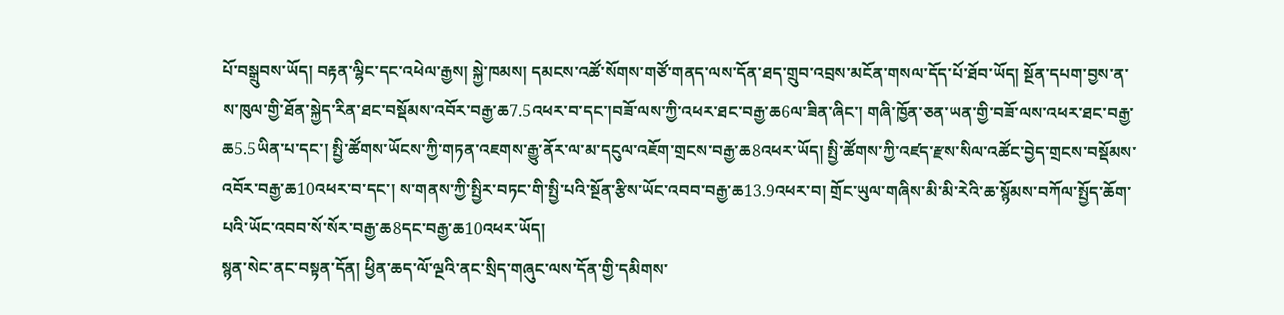པོ་བསྒྲུབས་ཡོད། བརྟན་ལྷིང་དང་འཕེལ་རྒྱས། སྐྱེ་ཁམས། དམངས་འཚོ་སོགས་གཙོ་གནད་ལས་དོན་ཐད་གྲུབ་འབྲས་མངོན་གསལ་དོད་པོ་ཐོབ་ཡོད། སྔོན་དཔག་བྱས་ན་ས་ཁུལ་གྱི་ཐོན་སྐྱེད་རིན་ཐང་བསྡོམས་འབོར་བརྒྱ་ཆ7.5འཕར་བ་དང་།བཟོ་ལས་ཀྱི་འཕར་ཐང་བརྒྱ་ཆ6ལ་ཟིན་ཞིང་། གཞི་ཁྱོན་ཅན་ཡན་གྱི་བཟོ་ལས་འཕར་ཐང་བརྒྱ་ཆ5.5ཡིན་པ་དང་། སྤྱི་ཚོགས་ཡོངས་ཀྱི་གཏན་འཇགས་རྒྱུ་ནོར་ལ་མ་དངུལ་འཇོག་གྲངས་བརྒྱ་ཆ8འཕར་ཡོད། སྤྱི་ཚོགས་ཀྱི་འཛད་རྫས་སིལ་འཚོང་བྱེད་གྲངས་བསྡོམས་འབོར་བརྒྱ་ཆ10འཕར་བ་དང་། ས་གནས་ཀྱི་སྤྱིར་བཏང་གི་སྤྱི་པའི་སྔོན་རྩིས་ཡོང་འབབ་བརྒྱ་ཆ13.9འཕར་བ། གྲོང་ཡུལ་གཞིས་མི་མི་རེའི་ཆ་སྙོམས་བཀོལ་སྤྱོད་ཆོག་པའི་ཡོང་འབབ་སོ་སོར་བརྒྱ་ཆ8དང་བརྒྱ་ཆ10འཕར་ཡོད།
སྙན་སེང་ནང་བསྟན་དོན། ཕྱིན་ཆད་ལོ་ལྔའི་ནང་སྲིད་གཞུང་ལས་དོན་གྱི་དམིགས་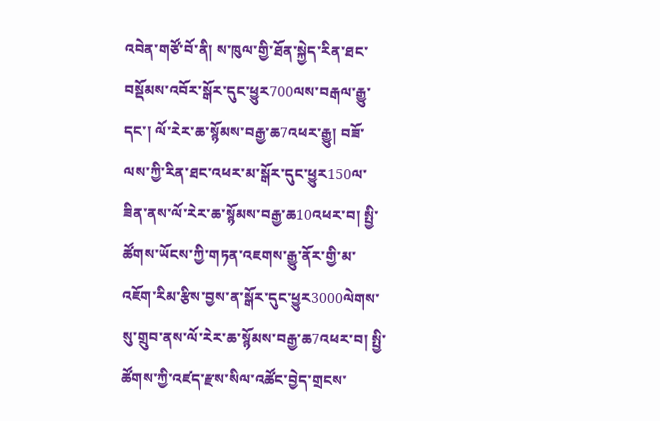འབེན་གཙོ་བོ་ནི། ས་ཁུལ་གྱི་ཐོན་སྐྱེད་རིན་ཐང་བསྡོམས་འབོར་སྒོར་དུང་ཕྱུར700ལས་བརྒལ་རྒྱུ་དང་། ལོ་རེར་ཆ་སྙོམས་བརྒྱ་ཆ7འཕར་རྒྱུ། བཟོ་ལས་ཀྱི་རིན་ཐང་འཕར་མ་སྒོར་དུང་ཕྱུར150ལ་ཟིན་ནས་ལོ་རེར་ཆ་སྙོམས་བརྒྱ་ཆ10འཕར་བ། སྤྱི་ཚོགས་ཡོངས་ཀྱི་གཏན་འཇགས་རྒྱུ་ནོར་གྱི་མ་འཇོག་རིམ་རྩིས་བྱས་ན་སྒོར་དུང་ཕྱུར3000ལེགས་སུ་གྲུབ་ནས་ལོ་རེར་ཆ་སྙོམས་བརྒྱ་ཆ7འཕར་བ། སྤྱི་ཚོགས་ཀྱི་འཛད་རྫས་སིལ་འཚོང་བྱེད་གྲངས་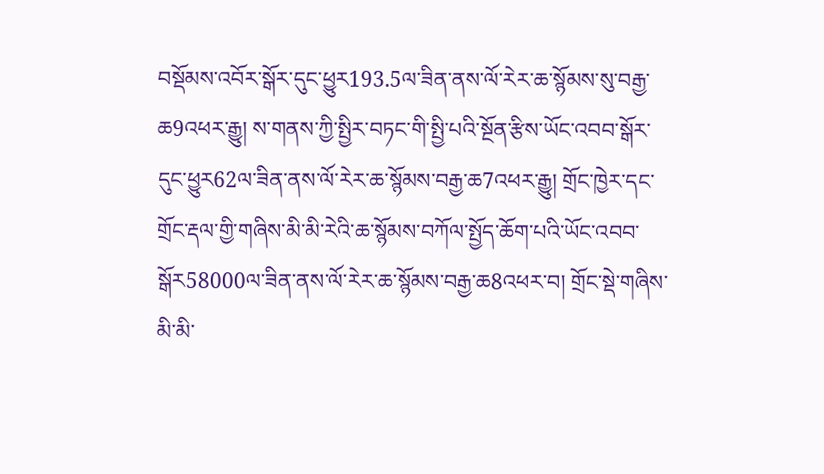བསྡོམས་འབོར་སྒོར་དུང་ཕྱུར193.5ལ་ཟིན་ནས་ལོ་རེར་ཆ་སྙོམས་སུ་བརྒྱ་ཆ9འཕར་རྒྱུ། ས་གནས་ཀྱི་སྤྱིར་བཏང་གི་སྤྱི་པའི་སྔོན་རྩིས་ཡོང་འབབ་སྒོར་དུང་ཕྱུར62ལ་ཟིན་ནས་ལོ་རེར་ཆ་སྙོམས་བརྒྱ་ཆ7འཕར་རྒྱུ། གྲོང་ཁྱེར་དང་གྲོང་རྡལ་གྱི་གཞིས་མི་མི་རེའི་ཆ་སྙོམས་བཀོལ་སྤྱོད་ཆོག་པའི་ཡོང་འབབ་སྒོར58000ལ་ཟིན་ནས་ལོ་རེར་ཆ་སྙོམས་བརྒྱ་ཆ8འཕར་བ། གྲོང་སྡེ་གཞིས་མི་མི་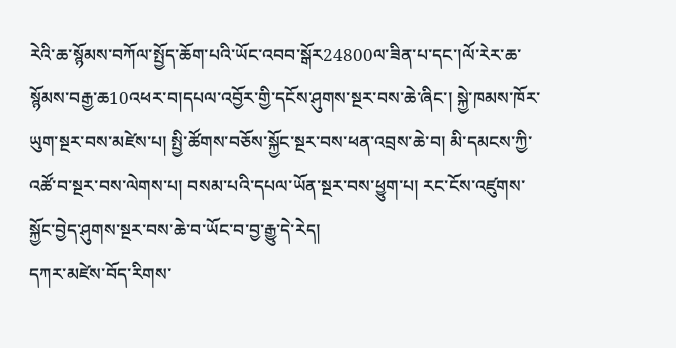རེའི་ཆ་སྙོམས་བཀོལ་སྤྱོད་ཆོག་པའི་ཡོང་འབབ་སྒོར24800ལ་ཟིན་པ་དང་།ལོ་རེར་ཆ་སྙོམས་བརྒྱ་ཆ10འཕར་བ།དཔལ་འབྱོར་གྱི་དངོས་ཤུགས་སྔར་བས་ཆེ་ཞིང་། སྐྱེ་ཁམས་ཁོར་ཡུག་སྔར་བས་མཛེས་པ། སྤྱི་ཚོགས་བཅོས་སྐྱོང་སྔར་བས་ཕན་འབྲས་ཆེ་བ། མི་དམངས་ཀྱི་འཚོ་བ་སྔར་བས་ལེགས་པ། བསམ་པའི་དཔལ་ཡོན་སྔར་བས་ཕྱུག་པ། རང་ངོས་འཛུགས་སྐྱོང་བྱེད་ཤུགས་སྔར་བས་ཆེ་བ་ཡོང་བ་བྱ་རྒྱུ་དེ་རེད།
དཀར་མཛེས་བོད་རིགས་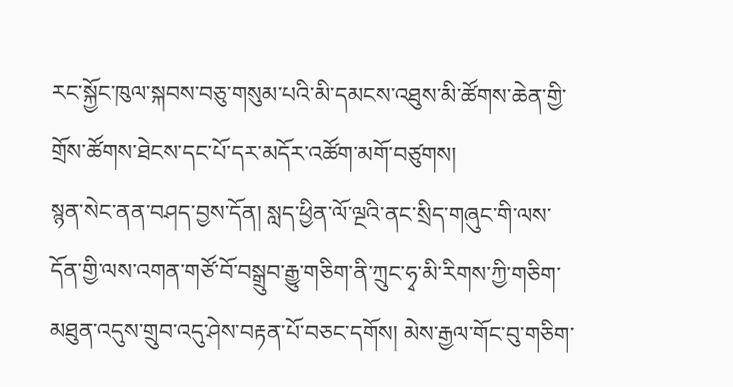རང་སྐྱོང་ཁུལ་སྐབས་བཅུ་གསུམ་པའི་མི་དམངས་འཐུས་མི་ཚོགས་ཆེན་གྱི་གྲོས་ཚོགས་ཐེངས་དང་པོ་དར་མདོར་འཚོག་མགོ་བཙུགས།
སྙན་སེང་ནན་བཤད་བྱས་དོན། སླད་ཕྱིན་ལོ་ལྔའི་ནང་སྲིད་གཞུང་གི་ལས་དོན་གྱི་ལས་འགན་གཙོ་བོ་བསྒྲུབ་རྒྱུ་གཅིག་ནི་ཀྲུང་ཧྭ་མི་རིགས་ཀྱི་གཅིག་མཐུན་འདུས་གྲུབ་འདུ་ཤེས་བརྟན་པོ་བཅང་དགོས། མེས་རྒྱལ་གོང་བུ་གཅིག་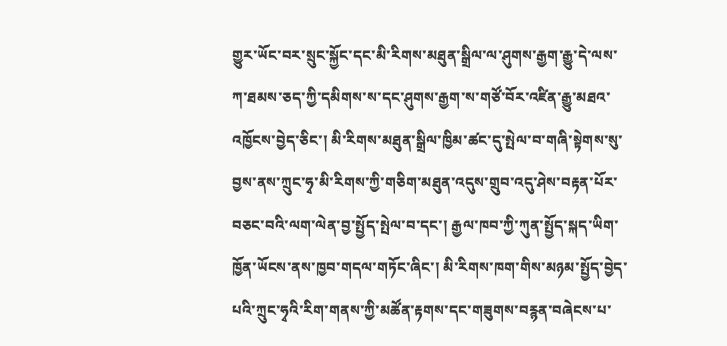གྱུར་ཡོང་བར་སྲུང་སྐྱོང་དང་མི་རིགས་མཐུན་སྒྲིལ་ལ་ཤུགས་རྒྱག་རྒྱུ་དེ་ལས་ཀ་ཐམས་ཅད་ཀྱི་དམིགས་ས་དང་ཤུགས་རྒྱག་ས་གཙོ་བོར་འཛིན་རྒྱུ་མཐའ་འཁྱོངས་བྱེད་ཅིང་། མི་རིགས་མཐུན་སྒྲིལ་ཁྱིམ་ཚང་དུ་སྤེལ་བ་གཞི་སྟེགས་སུ་བྱས་ནས་ཀྲུང་ཧྭ་མི་རིགས་ཀྱི་གཅིག་མཐུན་འདུས་གྲུབ་འདུ་ཤེས་བརྟན་པོར་བཅང་བའི་ལག་ལེན་བྱ་སྤྱོད་སྤེལ་བ་དང་། རྒྱལ་ཁབ་ཀྱི་ཀུན་སྤྱོད་སྐད་ཡིག་ཁྱོན་ཡོངས་ནས་ཁྱབ་གདལ་གཏོང་ཞིང་། མི་རིགས་ཁག་གིས་མཉམ་སྤྱོད་བྱེད་པའི་ཀྲུང་ཧྭའི་རིག་གནས་ཀྱི་མཚོན་རྟགས་དང་གཟུགས་བརྙན་བཞེངས་པ་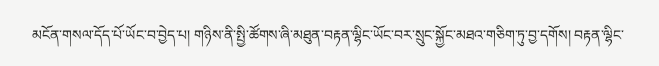མངོན་གསལ་དོད་པོ་ཡོང་བ་བྱེད་པ། གཉིས་ནི་སྤྱི་ཚོགས་ཞི་མཐུན་བརྟན་ལྷིང་ཡོང་བར་སྲུང་སྐྱོང་མཐའ་གཅིག་ཏུ་བྱ་དགོས། བརྟན་ལྷིང་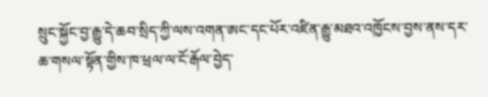སྲུང་སྐྱོང་བྱ་རྒྱུ་དེ་ཆབ་སྲིད་ཀྱི་ལས་འགན་ཨང་དང་པོར་འཛིན་རྒྱུ་མཐའ་འཁྱོངས་བྱས་ནས་དར་ཆ་གསལ་སྟོན་གྱིས་ཁ་ཕྲལ་ལ་ངོ་རྒོལ་བྱེད་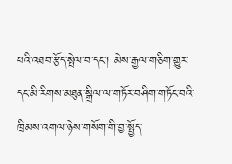པའི་འཐབ་རྩོད་སྤེལ་བ་དང་། མེས་རྒྱལ་གཅིག་གྱུར་དང་མི་རིགས་མཐུན་སྒྲིལ་ལ་གཏོར་བཤིག་གཏོང་བའི་ཁྲིམས་འགལ་ཉེས་གསོག་གི་བྱ་སྤྱོད་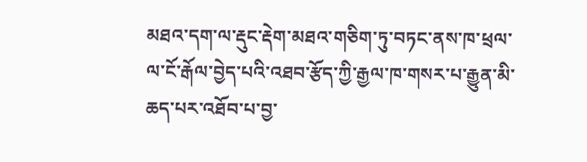མཐའ་དག་ལ་རྡུང་རྡེག་མཐའ་གཅིག་ཏུ་བཏང་ནས་ཁ་ཕྲལ་ལ་ངོ་རྒོལ་བྱེད་པའི་འཐབ་རྩོད་ཀྱི་རྒྱལ་ཁ་གསར་པ་རྒྱུན་མི་ཆད་པར་འཐོབ་པ་བྱ་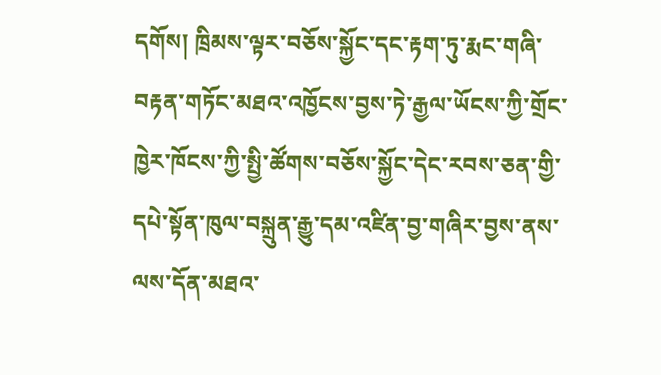དགོས། ཁྲིམས་ལྟར་བཅོས་སྐྱོང་དང་རྟག་ཏུ་རྨང་གཞི་བརྟན་གཏོང་མཐའ་འཁྱོངས་བྱས་ཏེ་རྒྱལ་ཡོངས་ཀྱི་གྲོང་ཁྱེར་ཁོངས་ཀྱི་སྤྱི་ཚོགས་བཅོས་སྐྱོང་དེང་རབས་ཅན་གྱི་དཔེ་སྟོན་ཁུལ་བསྐྲུན་རྒྱུ་དམ་འཛིན་བྱ་གཞིར་བྱས་ནས་ལས་དོན་མཐའ་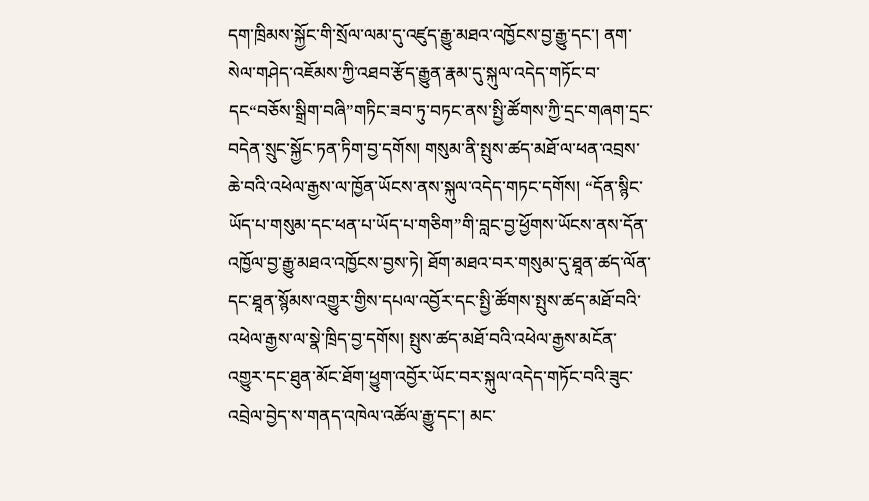དག་ཁྲིམས་སྐྱོང་གི་སྲོལ་ལམ་དུ་འཛུད་རྒྱུ་མཐའ་འཁྱོངས་བྱ་རྒྱུ་དང་། ནག་སེལ་གཤེད་འཇོམས་ཀྱི་འཐབ་རྩོད་རྒྱུན་རྣམ་དུ་སྐུལ་འདེད་གཏོང་བ་དང“བཅོས་སྒྲིག་བཞི”གཏིང་ཟབ་ཏུ་བཏང་ནས་སྤྱི་ཚོགས་ཀྱི་དྲང་གཞག་དྲང་བདེན་སྲུང་སྐྱོང་ཏན་ཏིག་བྱ་དགོས། གསུམ་ནི་སྤུས་ཚད་མཐོ་ལ་ཕན་འབྲས་ཆེ་བའི་འཕེལ་རྒྱས་ལ་ཁྱོན་ཡོངས་ནས་སྐུལ་འདེད་གཏང་དགོས། “དོན་སྙིང་ཡོད་པ་གསུམ་དང་ཕན་པ་ཡོད་པ་གཅིག”གི་བླང་བྱ་ཕྱོགས་ཡོངས་ནས་དོན་འཁྱོལ་བྱ་རྒྱུ་མཐའ་འཁྱོངས་བྱས་ཏེ། ཐོག་མཐའ་བར་གསུམ་དུ་ཐཱན་ཚད་ལོན་དང་ཐཱན་སྙོམས་འགྱུར་གྱིས་དཔལ་འབྱོར་དང་སྤྱི་ཚོགས་སྤུས་ཚད་མཐོ་བའི་འཕེལ་རྒྱས་ལ་སྣེ་ཁྲིད་བྱ་དགོས། སྤུས་ཚད་མཐོ་བའི་འཕེལ་རྒྱས་མངོན་འགྱུར་དང་ཐུན་མོང་ཐོག་ཕྱུག་འབྱོར་ཡོང་བར་སྐུལ་འདེད་གཏོང་བའི་ཟུང་འབྲེལ་བྱེད་ས་གནད་འཁེལ་འཚོལ་རྒྱུ་དང་། མང་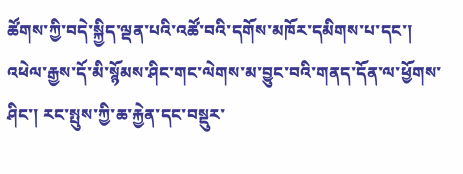ཚོགས་ཀྱི་བདེ་སྐྱིད་ལྡན་པའི་འཚོ་བའི་དགོས་མཁོར་དམིགས་པ་དང་། འཕེལ་རྒྱས་དོ་མི་སྙོམས་ཤིང་གང་ལེགས་མ་བྱུང་བའི་གནད་དོན་ལ་ཕྱོགས་ཤིང་། རང་སྤུས་ཀྱི་ཆ་རྐྱེན་དང་བསྡུར་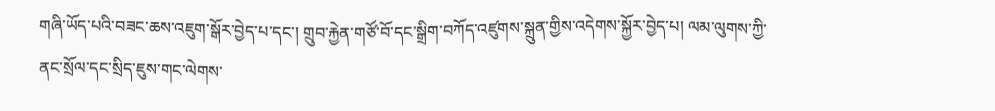གཞི་ཡོད་པའི་བཟང་ཆས་འཇུག་སྒོར་བྱེད་པ་དང་། གྲུབ་རྐྱེན་གཙོ་བོ་དང་སྒྲིག་བཀོད་འཛུགས་སྐྲུན་གྱིས་འདེགས་སྐྱོར་བྱེད་པ། ལམ་ལུགས་ཀྱི་ནང་སྲོལ་དང་སྲིད་ཇུས་གང་ལེགས་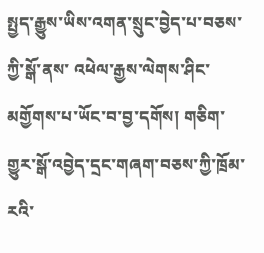སྤྱད་རྒྱུས་ཡིས་འགན་སྲུང་བྱེད་པ་བཅས་ཀྱི་སྒོ་ནས་ འཕེལ་རྒྱས་ལེགས་ཤིང་མགྱོགས་པ་ཡོང་བ་བྱ་དགོས། གཅིག་གྱུར་སྒོ་འབྱེད་དྲང་གཞག་བཅས་ཀྱི་ཁྲོམ་རའི་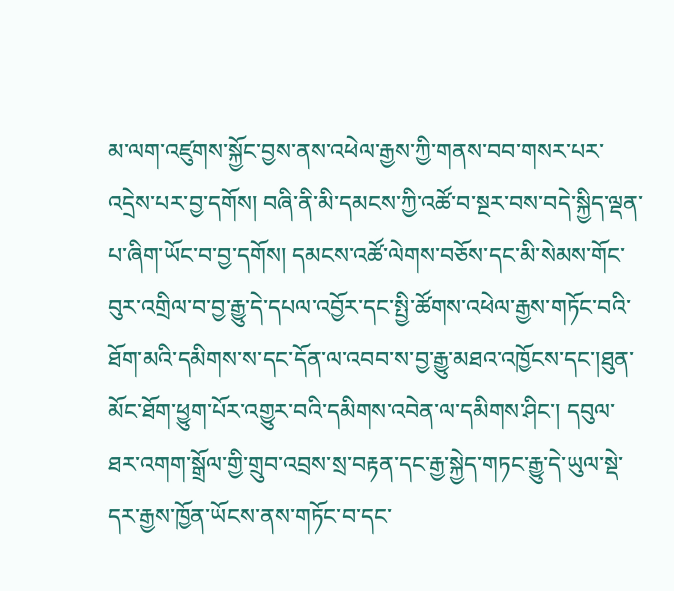མ་ལག་འཛུགས་སྐྱོང་བྱས་ནས་འཕེལ་རྒྱས་ཀྱི་གནས་བབ་གསར་པར་འདྲེས་པར་བྱ་དགོས། བཞི་ནི་མི་དམངས་ཀྱི་འཚོ་བ་སྔར་བས་བདེ་སྐྱིད་ལྡན་པ་ཞིག་ཡོང་བ་བྱ་དགོས། དམངས་འཚོ་ལེགས་བཅོས་དང་མི་སེམས་གོང་བུར་འགྲིལ་བ་བྱ་རྒྱུ་དེ་དཔལ་འབྱོར་དང་སྤྱི་ཚོགས་འཕེལ་རྒྱས་གཏོང་བའི་ཐོག་མའི་དམིགས་ས་དང་དོན་ལ་འབབ་ས་བྱ་རྒྱུ་མཐའ་འཁྱོངས་དང་།ཐུན་མོང་ཐོག་ཕྱུག་པོར་འགྱུར་བའི་དམིགས་འབེན་ལ་དམིགས་ཤིང་། དབུལ་ཐར་འགག་སྒྲོལ་གྱི་གྲུབ་འབྲས་སྲ་བརྟན་དང་རྒྱ་སྐྱེད་གཏང་རྒྱུ་དེ་ཡུལ་སྡེ་དར་རྒྱས་ཁྱོན་ཡོངས་ནས་གཏོང་བ་དང་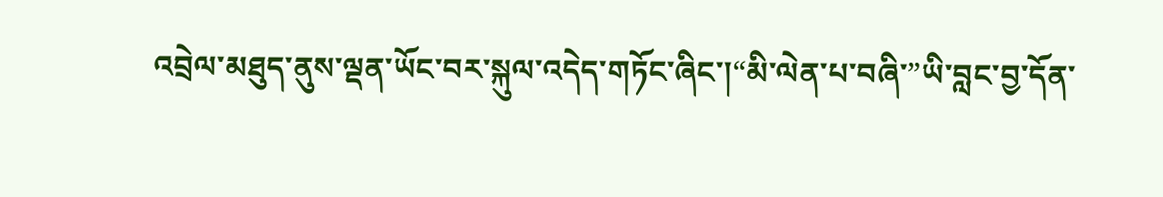འབྲེལ་མཐུད་ནུས་ལྡན་ཡོང་བར་སྐུལ་འདེད་གཏོང་ཞིང་།“མི་ལེན་པ་བཞི་”ཡི་བླང་བྱ་དོན་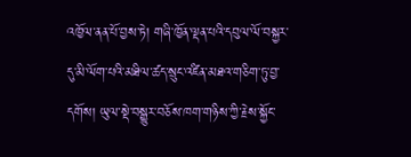འཁྱོལ་ནན་པོ་བྱས་ཏེ། གཞི་ཁྱོན་ལྡན་པའི་དབུལ་ལོ་བསྐྱར་དུ་མི་ལོག་པའི་མཐིལ་ཚད་སྲུང་འཛིན་མཐའ་གཅིག་ཏུ་བྱ་དགོས། ཡུལ་སྡེ་བསྒྱུར་བཅོས་ཁག་གཉིས་ཀྱི་རྗེས་སྐྱོང་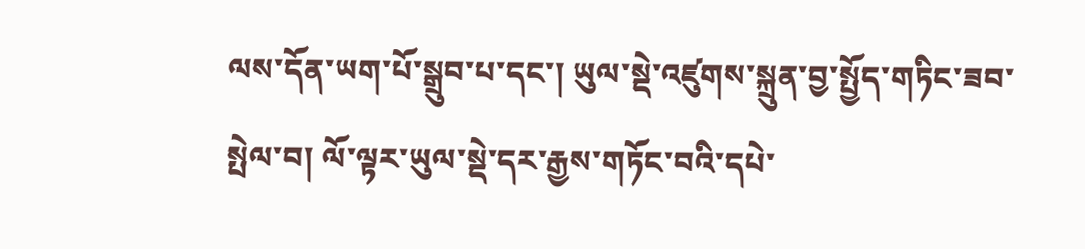ལས་དོན་ཡག་པོ་སྒྲུབ་པ་དང་། ཡུལ་སྡེ་འཛུགས་སྐྲུན་བྱ་སྤྱོད་གཏིང་ཟབ་སྤེལ་བ། ལོ་ལྟར་ཡུལ་སྡེ་དར་རྒྱས་གཏོང་བའི་དཔེ་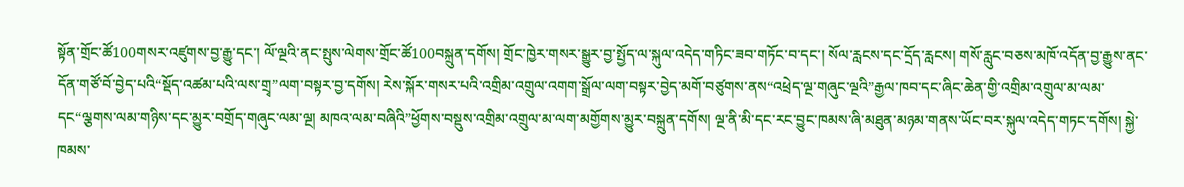སྟོན་གྲོང་ཚོ100གསར་འཛུགས་བྱ་རྒྱུ་དང་། ལོ་ལྔའི་ནང་སྤུས་ལེགས་གྲོང་ཚོ100བསྐྲུན་དགོས། གྲོང་ཁྱེར་གསར་སྒྱུར་བྱ་སྤྱོད་ལ་སྐུལ་འདེད་གཏིང་ཟབ་གཏོང་བ་དང་། སོལ་རླངས་དང་དྲོད་རླངས། གསོ་རླུང་བཅས་མཁོ་འདོན་བྱ་རྒྱུས་ནང་དོན་གཙོ་བོ་བྱེད་པའི“སྡོད་འཚམ་པའི་ལས་གྲྭ”ལག་བསྟར་བྱ་དགོས། རེས་སྐོར་གསར་པའི་འགྲིམ་འགྲུལ་འགག་སྒྲོལ་ལག་བསྟར་བྱེད་མགོ་བཙུགས་ནས“འཕྲེད་ལྔ་གཞུང་ལྔའི”རྒྱལ་ཁབ་དང་ཞིང་ཆེན་གྱི་འགྲིམ་འགྲུལ་མ་ལམ་དང“ལྕགས་ལམ་གཉིས་དང་མྱུར་བགྲོད་གཞུང་ལམ་ལྔ། མཁའ་ལམ་བཞིའི”ཕྱོགས་བསྡུས་འགྲིམ་འགྲུལ་མ་ལག་མགྱོགས་མྱུར་བསྐྲུན་དགོས། ལྔ་ནི་མི་དང་རང་བྱུང་ཁམས་ཞི་མཐུན་མཉམ་གནས་ཡོང་བར་སྐུལ་འདེད་གཏང་དགོས། སྐྱེ་ཁམས་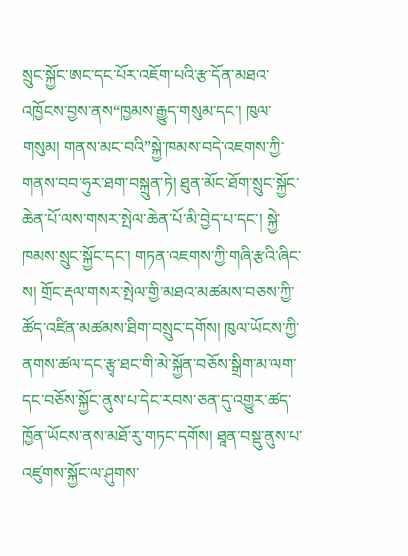སྲུང་སྐྱོང་ཨང་དང་པོར་འཇོག་པའི་རྩ་དོན་མཐའ་འཁྱོངས་བྱས་ནས“ཁྱམས་རྒྱུད་གསུམ་དང་། ཁུལ་གསུམ། གནས་མང་བའི”སྐྱེ་ཁམས་བདེ་འཇགས་ཀྱི་གནས་བབ་ཧུར་ཐག་བསྐྲུན་ཏེ། ཐུན་མོང་ཐོག་སྲུང་སྐྱོང་ཆེན་པོ་ལས་གསར་སྤེལ་ཆེན་པོ་མི་བྱེད་པ་དང་། སྐྱེ་ཁམས་སྲུང་སྐྱོང་དང་། གཏན་འཇགས་ཀྱི་གཞི་རྩའི་ཞིང་ས། གྲོང་རྡལ་གསར་སྤེལ་གྱི་མཐའ་མཚམས་བཅས་ཀྱི་ཚོད་འཛིན་མཚམས་ཐིག་བསྲུང་དགོས། ཁུལ་ཡོངས་ཀྱི་ནགས་ཚལ་དང་རྩྭ་ཐང་གི་མེ་སྐྱོན་བཅོས་སྒྲིག་མ་ལག་དང་བཅོས་སྐྱོང་ནུས་པ་དེང་རབས་ཅན་དུ་འགྱུར་ཚད་ཁྱོན་ཡོངས་ནས་མཐོ་རུ་གཏང་དགོས། ཐཱན་བསྡུ་ནུས་པ་འཛུགས་སྐྱོང་ལ་ཤུགས་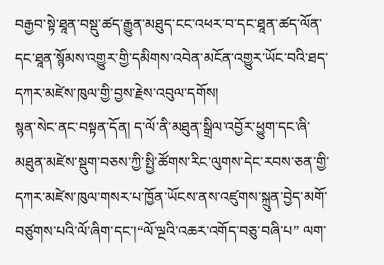བརྒྱབ་སྟེ་ཐཱན་བསྡུ་ཚད་རྒྱུན་མཐུད་ངང་འཕར་བ་དང་ཐཱན་ཚད་ལོན་དང་ཐཱན་སྙོམས་འགྱུར་གྱི་དམིགས་འབེན་མངོན་འགྱུར་ཡོང་བའི་ཐད་དཀར་མཛེས་ཁུལ་གྱི་བྱས་རྗེས་འབུལ་དགོས།
སྙན་སེང་ནང་བསྟན་དོན། ད་ལོ་ནི་མཐུན་སྒྲིལ་འབྱོར་ཕྱུག་དང་ཞི་མཐུན་མཛེས་སྡུག་བཅས་ཀྱི་སྤྱི་ཚོགས་རིང་ལུགས་དེང་རབས་ཅན་གྱི་དཀར་མཛེས་ཁུལ་གསར་པ་ཁྱོན་ཡོངས་ནས་འཛུགས་སྐྲུན་བྱེད་མགོ་བཙུགས་པའི་ལོ་ཞིག་དང་།“ལོ་ལྔའི་འཆར་འགོད་བཅུ་བཞི་པ” ལག་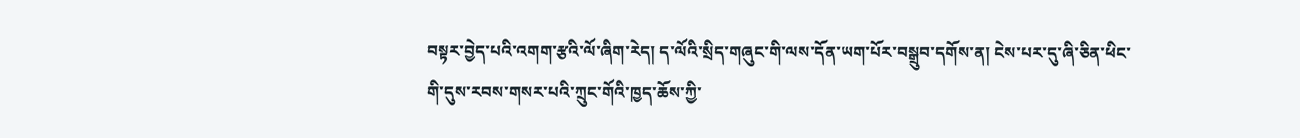བསྟར་བྱེད་པའི་འགག་རྩའི་ལོ་ཞིག་རེད། ད་ལོའི་སྲིད་གཞུང་གི་ལས་དོན་ཡག་པོར་བསྒྲུབ་དགོས་ན། ངེས་པར་དུ་ཞི་ཅིན་ཕིང་གི་དུས་རབས་གསར་པའི་ཀྲུང་གོའི་ཁྱད་ཆོས་ཀྱི་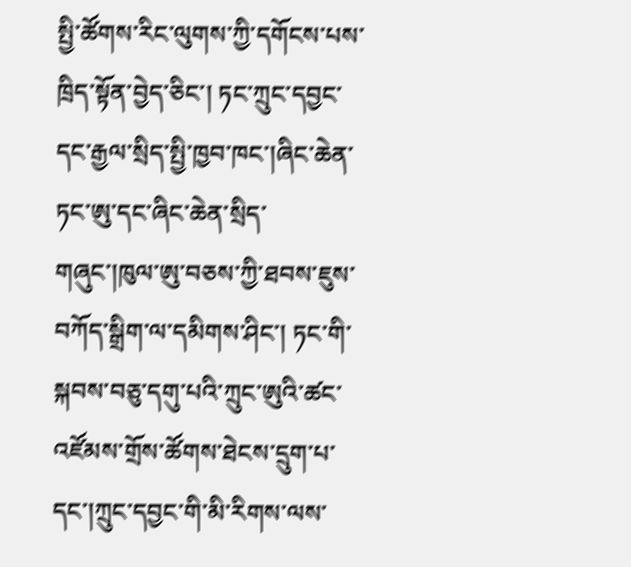སྤྱི་ཚོགས་རིང་ལུགས་ཀྱི་དགོངས་པས་ཁྲིད་སྟོན་བྱེད་ཅིང་། ཏང་ཀྲུང་དབྱང་དང་རྒྱལ་སྲིད་སྤྱི་ཁྱབ་ཁང་།ཞིང་ཆེན་ཏང་ཨུ་དང་ཞིང་ཆེན་སྲིད་གཞུང་།ཁུལ་ཨུ་བཅས་ཀྱི་ཐབས་ཇུས་བཀོད་སྒྲིག་ལ་དམིགས་ཤིང་། ཏང་གི་སྐབས་བཅུ་དགུ་པའི་ཀྲུང་ཨུའི་ཚང་འཛོམས་གྲོས་ཚོགས་ཐེངས་དྲུག་པ་དང་།ཀྲུང་དབྱང་གི་མི་རིགས་ལས་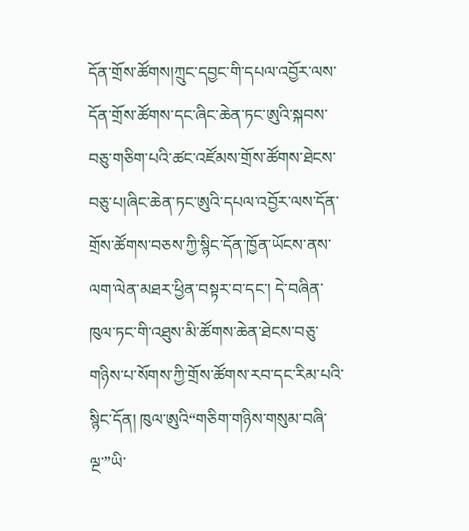དོན་གྲོས་ཚོགས།ཀྲུང་དབྱང་གི་དཔལ་འབྱོར་ལས་དོན་གྲོས་ཚོགས་དང་ཞིང་ཆེན་ཏང་ཨུའི་སྐབས་བཅུ་གཅིག་པའི་ཚང་འཛོམས་གྲོས་ཚོགས་ཐེངས་བཅུ་པ།ཞིང་ཆེན་ཏང་ཨུའི་དཔལ་འབྱོར་ལས་དོན་གྲོས་ཚོགས་བཅས་ཀྱི་སྙིང་དོན་ཁྱོན་ཡོངས་ནས་ལག་ལེན་མཐར་ཕྱིན་བསྟར་བ་དང་། དེ་བཞིན་ཁུལ་ཏང་གི་འཐུས་མི་ཚོགས་ཆེན་ཐེངས་བཅུ་གཉིས་པ་སོགས་ཀྱི་གྲོས་ཚོགས་རབ་དང་རིམ་པའི་སྙིང་དོན། ཁུལ་ཨུའི“གཅིག་གཉིས་གསུམ་བཞི་ལྔ་”ཡི་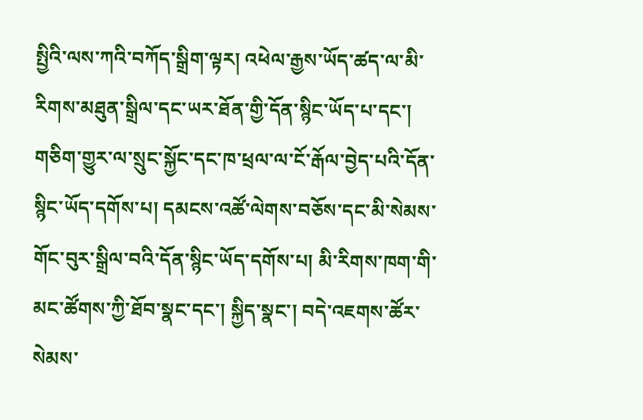སྤྱིའི་ལས་ཀའི་བཀོད་སྒྲིག་ལྟར། འཕེལ་རྒྱས་ཡོད་ཚད་ལ་མི་རིགས་མཐུན་སྒྲིལ་དང་ཡར་ཐོན་གྱི་དོན་སྙིང་ཡོད་པ་དང་། གཅིག་གྱུར་ལ་སྲུང་སྐྱོང་དང་ཁ་ཕྲལ་ལ་ངོ་རྒོལ་བྱེད་པའི་དོན་སྙིང་ཡོད་དགོས་པ། དམངས་འཚོ་ལེགས་བཅོས་དང་མི་སེམས་གོང་བུར་སྒྲིལ་བའི་དོན་སྙིང་ཡོད་དགོས་པ། མི་རིགས་ཁག་གི་མང་ཚོགས་ཀྱི་ཐོབ་སྣང་དང་། སྐྱིད་སྣང་། བདེ་འཇགས་ཚོར་སེམས་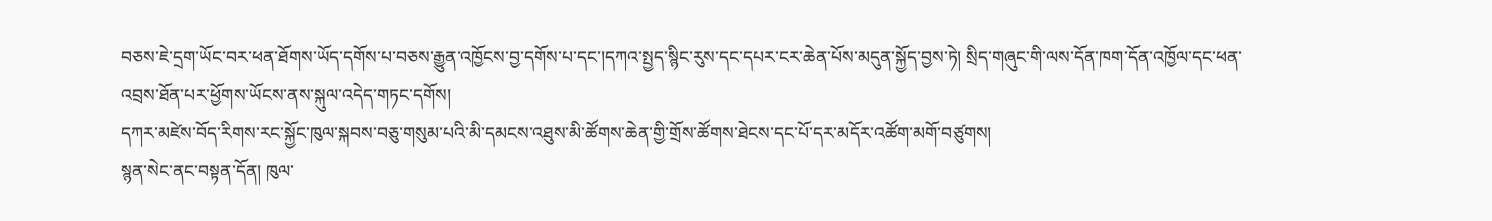བཅས་ཇེ་དྲག་ཡོང་བར་ཕན་ཐོགས་ཡོད་དགོས་པ་བཅས་རྒྱུན་འཁྱོངས་བྱ་དགོས་པ་དང་།དཀའ་སྤྱད་སྙིང་རུས་དང་དཔར་ངར་ཆེན་པོས་མདུན་སྐྱོད་བྱས་ཏེ། སྲིད་གཞུང་གི་ལས་དོན་ཁག་དོན་འཁྱོལ་དང་ཕན་འབྲས་ཐོན་པར་ཕྱོགས་ཡོངས་ནས་སྐུལ་འདེད་གཏང་དགོས།
དཀར་མཛེས་བོད་རིགས་རང་སྐྱོང་ཁུལ་སྐབས་བཅུ་གསུམ་པའི་མི་དམངས་འཐུས་མི་ཚོགས་ཆེན་གྱི་གྲོས་ཚོགས་ཐེངས་དང་པོ་དར་མདོར་འཚོག་མགོ་བཙུགས།
སྙན་སེང་ནང་བསྟན་དོན། ཁུལ་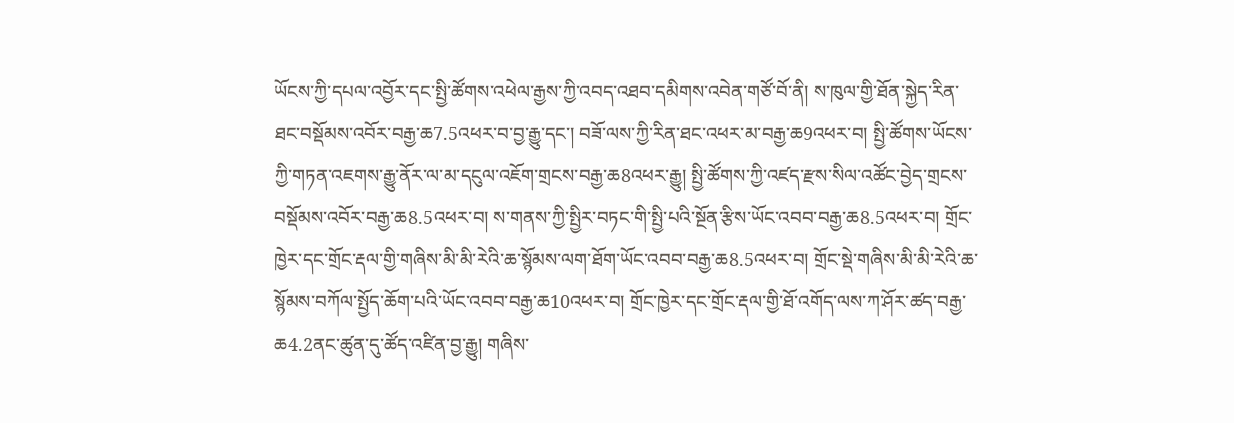ཡོངས་ཀྱི་དཔལ་འབྱོར་དང་སྤྱི་ཚོགས་འཕེལ་རྒྱས་ཀྱི་འབད་འཐབ་དམིགས་འབེན་གཙོ་བོ་ནི། ས་ཁུལ་གྱི་ཐོན་སྐྱེད་རིན་ཐང་བསྡོམས་འབོར་བརྒྱ་ཆ7.5འཕར་བ་བྱ་རྒྱུ་དང་། བཟོ་ལས་ཀྱི་རིན་ཐང་འཕར་མ་བརྒྱ་ཆ9འཕར་བ། སྤྱི་ཚོགས་ཡོངས་ཀྱི་གཏན་འཇགས་རྒྱུ་ནོར་ལ་མ་དངུལ་འཇོག་གྲངས་བརྒྱ་ཆ8འཕར་རྒྱུ། སྤྱི་ཚོགས་ཀྱི་འཛད་རྫས་སིལ་འཚོང་བྱེད་གྲངས་བསྡོམས་འབོར་བརྒྱ་ཆ8.5འཕར་བ། ས་གནས་ཀྱི་སྤྱིར་བཏང་གི་སྤྱི་པའི་སྔོན་རྩིས་ཡོང་འབབ་བརྒྱ་ཆ8.5འཕར་བ། གྲོང་ཁྱེར་དང་གྲོང་རྡལ་གྱི་གཞིས་མི་མི་རེའི་ཆ་སྙོམས་ལག་ཐོག་ཡོང་འབབ་བརྒྱ་ཆ8.5འཕར་བ། གྲོང་སྡེ་གཞིས་མི་མི་རེའི་ཆ་སྙོམས་བཀོལ་སྤྱོད་ཆོག་པའི་ཡོང་འབབ་བརྒྱ་ཆ10འཕར་བ། གྲོང་ཁྱེར་དང་གྲོང་རྡལ་གྱི་ཐོ་འགོད་ལས་ཀ་ཤོར་ཚད་བརྒྱ་ཆ4.2ནང་ཚུན་དུ་ཚོད་འཛིན་བྱ་རྒྱུ། གཞིས་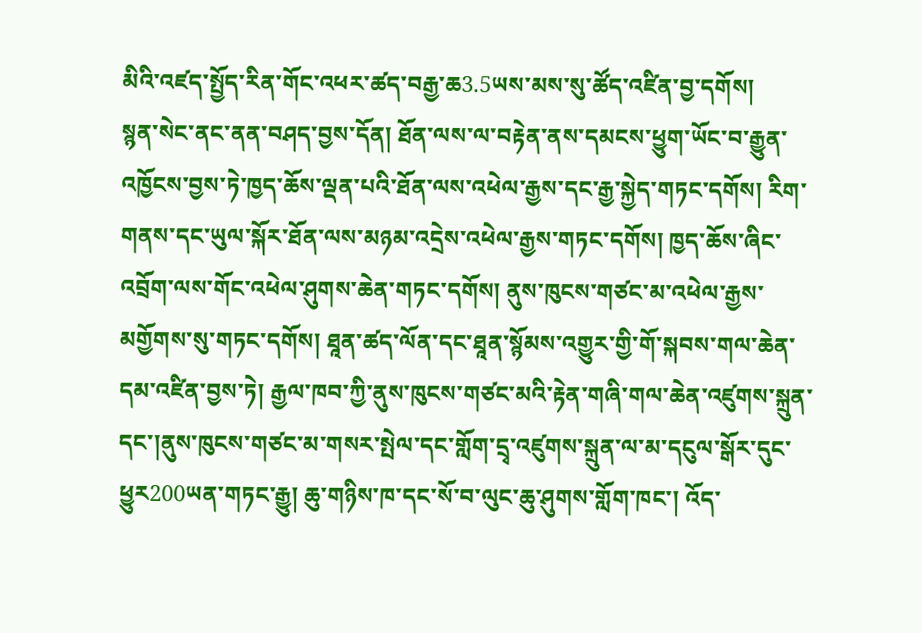མིའི་འཛད་སྤྱོད་རིན་གོང་འཕར་ཚད་བརྒྱ་ཆ3.5ཡས་མས་སུ་ཚོད་འཛིན་བྱ་དགོས།
སྙན་སེང་ནང་ནན་བཤད་བྱས་དོན། ཐོན་ལས་ལ་བརྟེན་ནས་དམངས་ཕྱུག་ཡོང་བ་རྒྱུན་འཁྱོངས་བྱས་ཏེ་ཁྱད་ཆོས་ལྡན་པའི་ཐོན་ལས་འཕེལ་རྒྱས་དང་རྒྱ་སྐྱེད་གཏང་དགོས། རིག་གནས་དང་ཡུལ་སྐོར་ཐོན་ལས་མཉམ་འདྲེས་འཕེལ་རྒྱས་གཏང་དགོས། ཁྱད་ཆོས་ཞིང་འབྲོག་ལས་གོང་འཕེལ་ཤུགས་ཆེན་གཏང་དགོས། ནུས་ཁུངས་གཙང་མ་འཕེལ་རྒྱས་མགྱོགས་སུ་གཏང་དགོས། ཐཱན་ཚད་ལོན་དང་ཐཱན་སྙོམས་འགྱུར་གྱི་གོ་སྐབས་གལ་ཆེན་དམ་འཛིན་བྱས་ཏེ། རྒྱལ་ཁབ་ཀྱི་ནུས་ཁུངས་གཙང་མའི་རྟེན་གཞི་གལ་ཆེན་འཛུགས་སྐྲུན་དང་།ནུས་ཁུངས་གཙང་མ་གསར་སྤེལ་དང་གློག་དྲྭ་འཛུགས་སྐྲུན་ལ་མ་དངུལ་སྒོར་དུང་ཕྱུར200ཡན་གཏང་རྒྱུ། ཆུ་གཉིས་ཁ་དང་སོ་བ་ལུང་ཆུ་ཤུགས་གློག་ཁང་། འོད་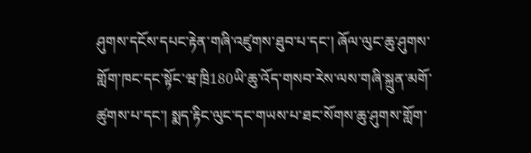ཤུགས་དངོས་དཔང་རྟེན་གཞི་འཛུགས་ཐུབ་པ་དང་། ཞོལ་ལུང་ཆུ་ཤུགས་གློག་ཁང་དང་སྟོང་ཝ་ཁྲི180ཡི་ཆུ་འོད་གསབ་རེས་ལས་གཞི་སྐྲུན་མགོ་ཚུགས་པ་དང་། སྨད་རྟིང་ལུང་དང་གཡས་པ་ཐང་སོགས་ཆུ་ཤུགས་གློག་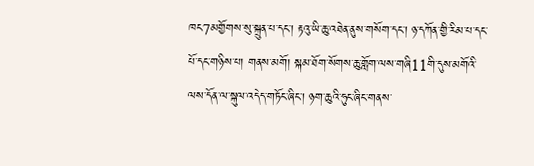ཁང7མགྱོགས་སུ་སྐྲུན་པ་དང་། རྟའུ་ཡི་ཆུ་འཐེན་ནུས་གསོག་དང་། ཉ་དཀོན་གྱི་རིམ་པ་དང་པོ་དང་གཉིས་པ། གནས་མགོ། སྐམ་ཐོག་སོགས་ཆུ་གློག་ལས་གཞི11གི་དུས་མགོའི་ལས་དོན་ལ་སྐུལ་འདེད་གཏོང་ཞིང་། ཉག་ཆུའི་ཧུང་ཞིང་གནས་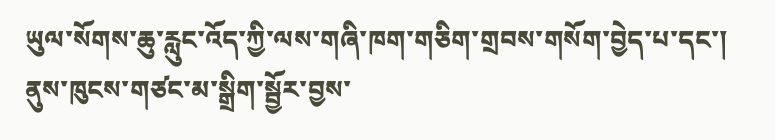ཡུལ་སོགས་ཆུ་རླུང་འོད་ཀྱི་ལས་གཞི་ཁག་གཅིག་གྲབས་གསོག་བྱེད་པ་དང་། ནུས་ཁུངས་གཙང་མ་སྒྲིག་སྦྱོར་བྱས་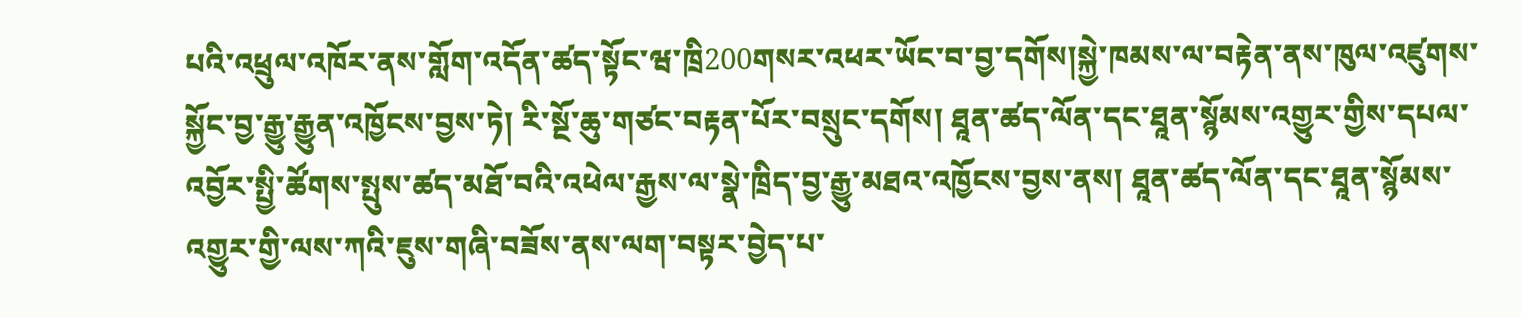པའི་འཕྲུལ་འཁོར་ནས་གློག་འདོན་ཚད་སྟོང་ཝ་ཁྲི200གསར་འཕར་ཡོང་བ་བྱ་དགོས།སྐྱེ་ཁམས་ལ་བརྟེན་ནས་ཁུལ་འཛུགས་སྐྱོང་བྱ་རྒྱུ་རྒྱུན་འཁྱོངས་བྱས་ཏེ། རི་སྔོ་ཆུ་གཙང་བརྟན་པོར་བསྲུང་དགོས། ཐཱན་ཚད་ལོན་དང་ཐཱན་སྙོམས་འགྱུར་གྱིས་དཔལ་འབྱོར་སྤྱི་ཚོགས་སྤུས་ཚད་མཐོ་བའི་འཕེལ་རྒྱས་ལ་སྣེ་ཁྲིད་བྱ་རྒྱུ་མཐའ་འཁྱོངས་བྱས་ནས། ཐཱན་ཚད་ལོན་དང་ཐཱན་སྙོམས་འགྱུར་གྱི་ལས་ཀའི་ཇུས་གཞི་བཟོས་ནས་ལག་བསྟར་བྱེད་པ་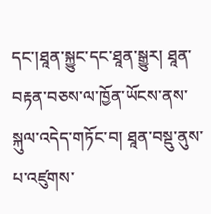དང་།ཐཱན་སྐྱུང་དང་ཐཱན་སྒྱུར། ཐཱན་བརྟན་བཅས་ལ་ཁྱོན་ཡོངས་ནས་སྐུལ་འདེད་གཏོང་བ། ཐཱན་བསྡུ་ནུས་པ་འཛུགས་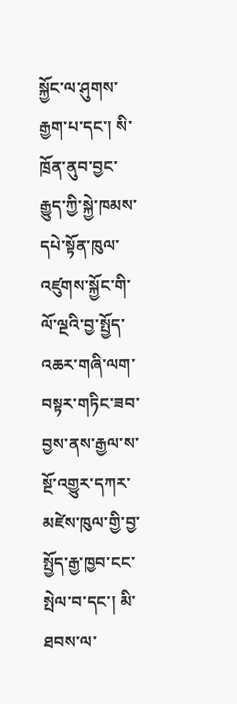སྐྱོང་ལ་ཤུགས་རྒྱག་པ་དང་། སི་ཁྲོན་ནུབ་བྱང་རྒྱུད་ཀྱི་སྐྱེ་ཁམས་དཔེ་སྟོན་ཁུལ་འཛུགས་སྐྱོང་གི་ལོ་ལྔའི་བྱ་སྤྱོད་འཆར་གཞི་ལག་བསྟར་གཏིང་ཟབ་བྱས་ནས་རྒྱལ་ས་སྔོ་འགྱུར་དཀར་མཛེས་ཁུལ་གྱི་བྱ་སྤྱོད་རྒྱ་ཁྱབ་ངང་སྤེལ་བ་དང་། མི་ཐབས་ལ་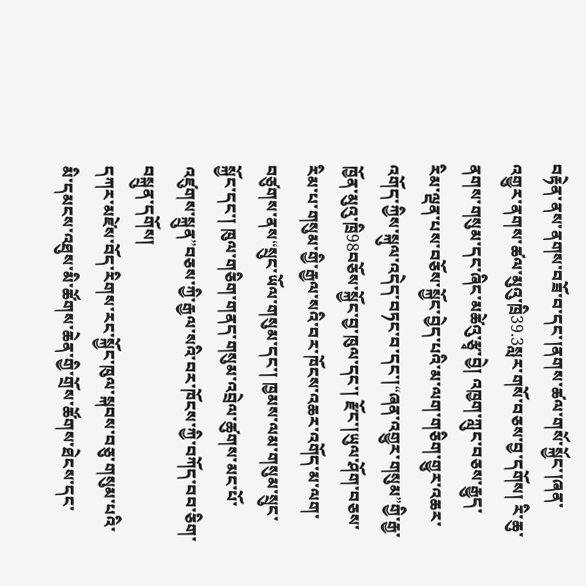བརྟེན་ནས་ནགས་བཟོ་བ་དང་།ནགས་ཚལ་གསོ་སྐྱོང་།ཞན་འགྱུར་ནགས་ཚལ་མུའུ་ཁྲི39.3སླར་གསོ་བཅས་བྱ་དགོས། རི་ཆུ་ནགས་གསུམ་དང་ཞིང་མཚེའུ་རྩྭ་བྱེ། འཁྱག་ཀླུང་བཅས་རྒྱུད་རིམ་ལྡན་པས་བཅོས་སྐྱོང་བྱེད་པའི་མ་ལག་གཅིག་གྱུར་འཆར་འགོད་ཀྱིས་སྐུལ་འདེད་བཏང་བ་དང་།“ཞན་འགྱུར་གསུམ”གྱི་རྒྱ་ཁྱོན་མུའུ་ཁྲི98བཅོས་སྐྱོང་བྱ་ཁུལ་དང་། རྫོང་།ཡུལ་ཤོག་བཅས་རིམ་པ་གསུམ་གྱི་རྒྱལ་སའི་བར་ཁོངས་འཆར་འགོད་མ་ལག་བཙུགས་ནས“སྲུང་ཡོལ་གསུམ་དང་། ཁྱམས་ལམ་གསུམ་སྲུང་སྐྱོང་དང་། ཁུལ་གཅིག་གནད་གསུམ་འབྲེལ་ཚུགས་མང་པོ་འཛུགས་སྐྲུན”བཅས་ཀྱི་རྒྱལ་སའི་བར་ཁོངས་ཀྱི་བཀོད་བབ་ཅིག་བསྐྲུན་དགོས།
དཀར་མཛེས་བོད་རིགས་རང་སྐྱོང་ཁུལ་སྐབས་བཅུ་གསུམ་པའི་མི་དམངས་འཐུས་མི་ཚོགས་ཆེན་གྱི་གྲོས་ཚོགས་ཐེངས་དང་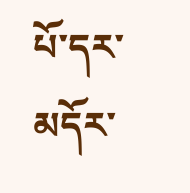པོ་དར་མདོར་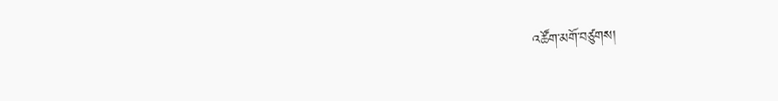འཚོག་མགོ་བཙུགས།